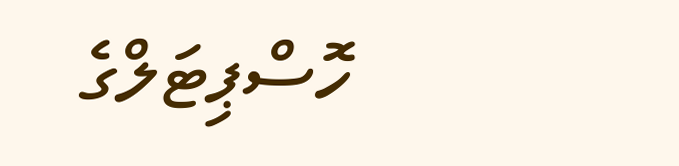ހޮސްޕިޓަލްގެ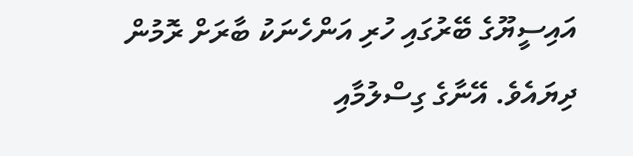އައިސީޔޫގެ ބޭރުގައި ހުރި އަންހެނަކު ބާރަށް ރޮމުން ދިޔައެވެ. އޭނާގެ ގިސްލުމާއި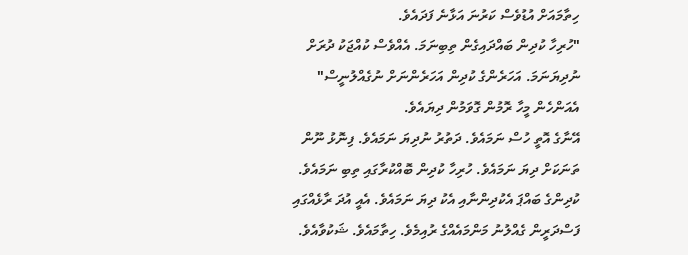ހިތާމައަށް އުޑުވެސް ކަރުނަ އަޅާނެ ފަދައެވެ.
"ހުރިހާ ކުދިން ބައްދައިގެން ތިބިނަމަ. އެއްވެސް ކުއްޖަކު ދުރަށް ނުދިޔަނަމަ. އަހަރެންގެ ކުދިން އަހަރެންނަށް ނުގެއްލުނީސް" އެއަންހެން މީހާ ރޮމުން ގޮވަމުން ދިޔައެވެ.
އޭނާގެ އޮތީ ހުސް ނަމައެވެ. ދަތުރު ނުދިޔަ ނަމައެވެ. ފިނޮޅު ނޫން ތަނަކަށް ދިޔަ ނަމައެވެ. ހުރިހާ ކުދިން ބޮއްކުރާގައި ތިބި ނަމައެވެ. ކުދިންގެ ބައްޕަ އެކުދިންނާއި އެކު ދިޔަ ނަމައެވެ. އެއީ އުދަ ރާޅެއްގައި ފަސްދަރީން ގެއްލުނު މަންމައެއްގެ ރުއިމެވެ. ހިތާމައެވެ. ޝަކުވާއެވެ.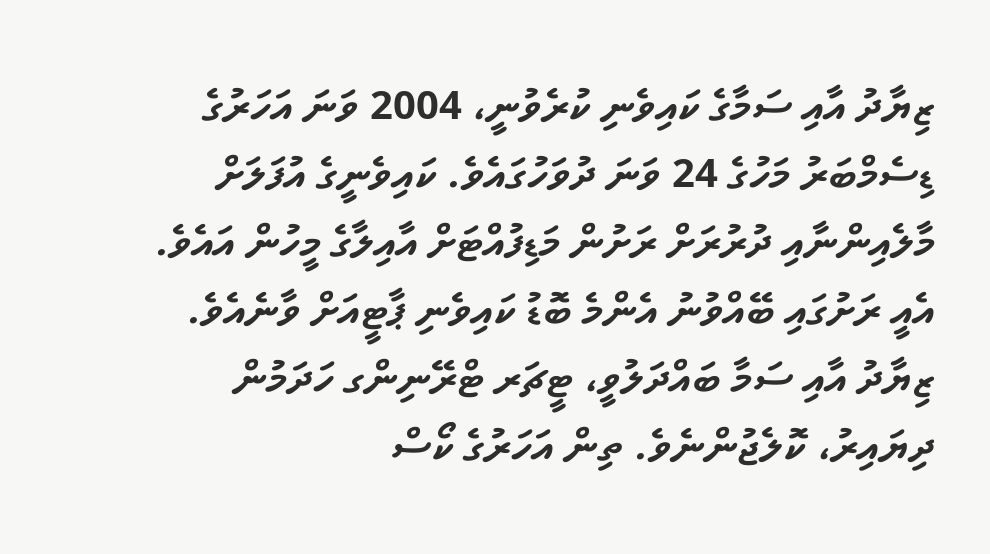ޒިޔާދު އާއި ސަމާގެ ކައިވެނި ކުރެވުނީ، 2004 ވަނަ އަހަރުގެ ޑިސެމްބަރު މަހުގެ 24 ވަނަ ދުވަހުގައެވެ. ކައިވެނީގެ އުފަލަށް މާލެއިންނާއި ދުރުރަށް ރަށުން މަޑިފުއްޓަށް އާއިލާގެ މީހުން އައެވެ. އެއީ ރަށުގައި ބޭއްވުނު އެންމެ ބޮޑު ކައިވެނި ޕާޓީއަށް ވާނެއެވެ.
ޒިޔާދު އާއި ސަމާ ބައްދަލުވީ، ޓީޗަރ ޓްރޭނިންގ ހަދަމުން ދިޔައިރު، ކޮލެޖުންނެވެ. ތިން އަހަރުގެ ކޯސް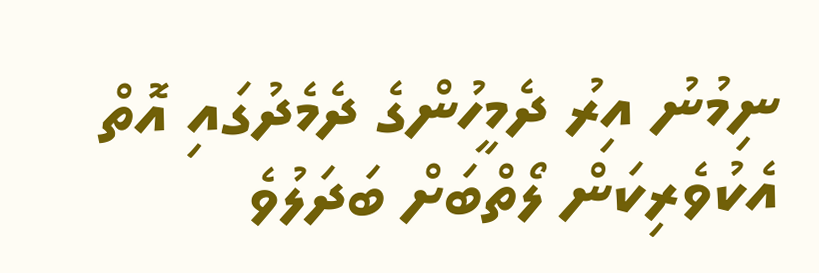ނިމުނު އިރު ދެމީހުންގެ ދެމެދުގައި އޮތް އެކުވެރިކަން ލޯތްބަށް ބަދަލުވެ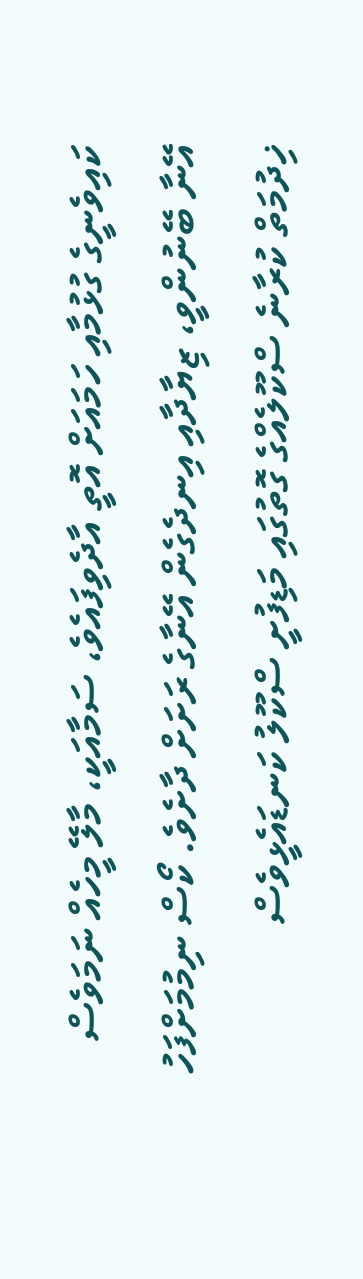ކައިވެނީގެ ގުޅުމާއި ހަމައަށް އޮތީ އާދެވިފައެވެ، ސަމާއަކީ، މާލޭ މީހެއް ނަމަވެސް އޭނާ ބޭނުންވީ، ޒިޔާދާއި އިނދެގެން އޭނާގެ ރަށަށް ދާށެވެ. ކޯސް ނިމުމަށްފަހު ޚިދުމަތް ކުރާނެ ސްކޫލެއްގެ ގޮތުގައި މަޑިފުށީ ސްކޫލު ކަނޑައެޅީވެސް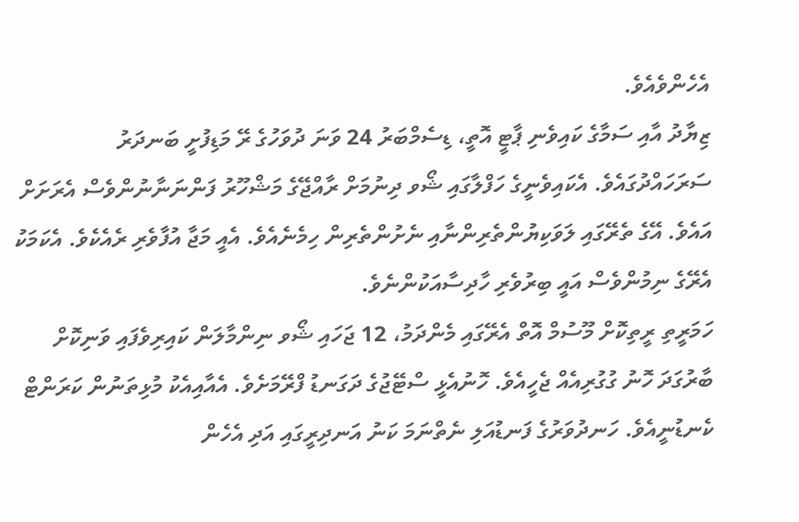އެހެންވެއެވެ.
ޒިޔާދު އާއި ސަމާގެ ކައިވެނި ޕާޓީ އޮތީ، ޑިސެމްބަރު 24 ވަނަ ދުވަހުގެ ރޭ މަޑިފުށީ ބަނދަރު ސަރަހައްދުގައެވެ. އެކައިވެނީގެ ހަފްލާގައި ޝޯވ ދިނުމަށް ރާއްޖޭގެ މަޝްހޫރު ފަންނަނާނުންވެސް އެރަށަށް އައެވެ. އޭގެ ތެރޭގައި ލަވަކިޔުންތެރިންނާއި ނެށުންތެރިން ހިމެނެއެވެ. އެއީ މަޖާ އުފާވެރި ރެއެކެވެ. އެކަމަކު އެރޭގެ ނިމުންވެސް އައީ ބިރުވެރި ހާދިސާއަކުންނެވެ.
ހަމަރީތި ރީތިކޮށް މޫސުމް އޮތް އެރޭގައި މެންދަމު، 12 ޖަހައި ޝޯވ ނިންމާލަން ކައިރިވެފައި ވަނިކޮށް ބާރުގަދަ ހޮނު ގުގުރިއެއް ޖެހީއެވެ. ހޮނުއެޅީ ސްޓޭޖުގެ ދަގަނޑު ފްރޭމަށެވެ. އެއާއިއެކު މުޅިތަނުން ކަރަންޓް ކެނޑުނީއެވެ. ހަނދުވަރުގެ ފަނޑުއަލި ނެތްނަމަ ކަނު އަނދިރީގައި އަދި އެހެން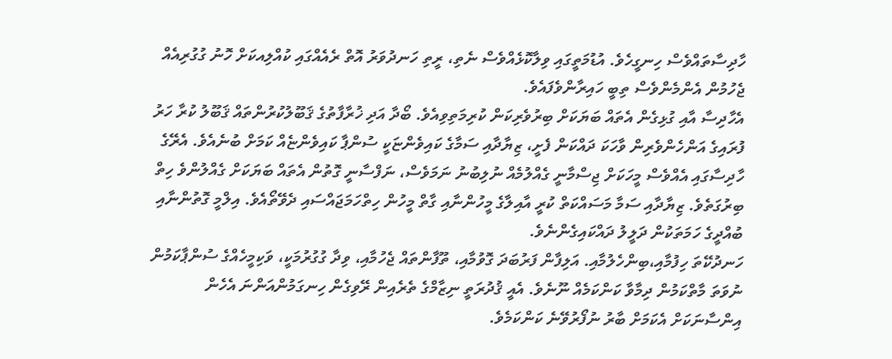ހާދިސާތައްވެސް ހިނގީހެވެ. އުޑުމަތީގައި ވިލާކޮޅެއްވެސް ނެތި، ރީތި ހަނދުވަރު އޮތް ރެއެއްގައި ކުއްލިއކަށް ހޮނު ގުގުރިއެއް ޖެހުމުން އެންމެންވެސް ތިބީ ހައިރާންވެފައެވެ.
އެހާދިސާ އާއި ގުޅިގެން އެތައް ބަޔަކަށް ބިރުވެރިކަން ކުރިމަތިވިއެވެ. ބޯދާ އަދި ޚުރާފާތުގެ ޤަބޫލުކުރުންތައް ޤަބޫލު ކުރާ ހަރު ފުރައިގެ އަންހެންވެރިން ވާހަކަ ދައްކަން ފެށީ، ޒިޔާދާއި ސަމާގެ ކައިވެންޏަކީ ސުންޕާ ކައިވެންޏެއް ކަމަށް ބުނެއެވެ. އެރޭގެ ހާދިސާގައި އެއްވެސް މީހަކަށް ޖިސްމާނީ ގެއްލުމެއް ނުލިބުނު ނަމަވެސް، ނަފްސާނީ ގޮތުން އެތައް ބަޔަކަށް ގެއްލުންވެ ހިތް ބިރުގަތެވެ. ޒިޔާދާއި ސަމާ މަސައްކަތް ކުރީ އާއިލާގެ މީހުންނާއި ގާތް މީހުން ހިތްހަމަޖައްސައި ދެވޭތޯއެވެ. އިލްމީ ގޮތުންނާއި ބުއްދީގެ ހަމަތަކުން ދަލީލު ދައްކައިގެންނެވެ.
ހަނދުކޭތަ ހިފުމާއި،ބިންހެލުމާއި. އަލިފާން ފަރުބަދަ ގޮވުމާއި، ތޫފާންތައް ޖެހުމާއި، ވިދާ ގުގުރުމަކީ، ވަކިމީހެއްގެ ސުންޕާކަމުން ނުވަތަ މާތްކަމުން ދިމާވާ ކަންކަމެއް ނޫނެވެ. އެއީ ޤުދުރަތީ ނިޒާމްގެ ތެރެއިން ރޭވިގެން ހިނގަމުންއަންނަ އެހެން އިންސާނަކަށް އެކަމަށް ބާރު ނުފޯރުވޭނެ ކަންކަމެވެ.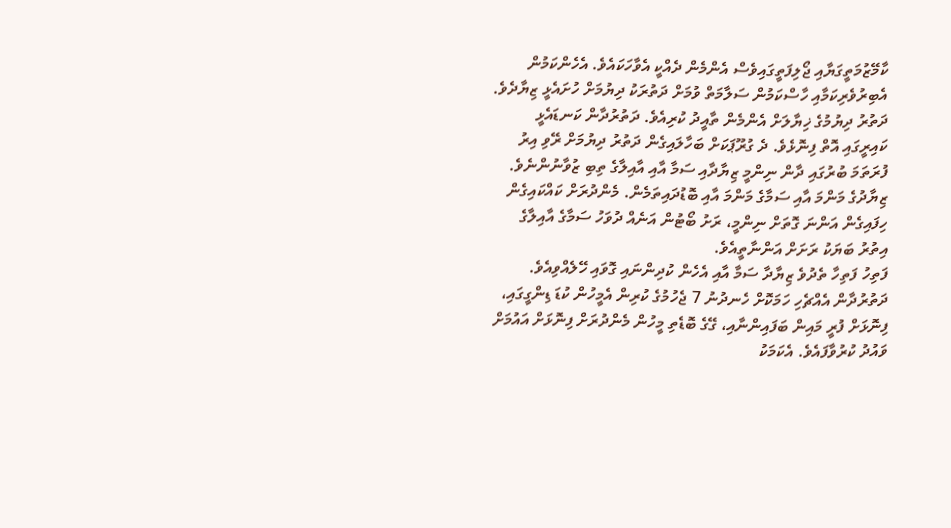ކާމޭޒުމަތީގަޔާއި ޖޯލިފަތީގައިވެސް އެންމެން ދެއްކީ އެވާހަކައެވެ. އެހެންކަމުން އެބިރުވެރިކަމާއި ހާސްކަމުން ސަލާމަތް ވުމަށް ދަތުރަކު ދިޔުމަށް ހުށައެޅީ ޒިޔާދެވެ.
ދަތުރު ދިޔުމުގެ ޚިޔާލަށް އެންމެން ތާއީދު ކުރިއެވެ. ދަތުރުދާން ކަނޑައެޅީ ކައިރީގައި އޮތް ފިނޮޅެވެ. ދެ ގުރޫޕަކަށް ބަހާލައިގެން ދަތުރު ދިޔުމަށް ރޭވި އިރު ފުރަތަމަ ބުރުގައި ދާން ނިންމީ ޒިޔާދާއި ސަމާ އާއި އާއިލާގެ ތިބި ޒުވާނުންނެވެ. ޒިޔާދުގެ މަންމަ އާއި ސަމާގެ މަންމަ އާއި ބޮޑުދައިތަމެން. މެންދުރަށް ކައްކައިގެން ހިފައިގެން އަންނަ ގޮތަށް ނިންމީ، ރަށު ބޯޓުން އަނެއް ދުވަހު ސަމާގެ އާއިލާގެ އިތުރު ބަޔަކު ރަށަށް އަންނާތީއެވެ.
ފަތިހު ފަތިހާ ތެދުވެ ޒިޔާދާ ސަމާ އާއި އެހެން ކުދިންނައި ގޮވައި ހޭލެއްވިއެވެ. ދަތުރުދާން އެއްޗެހި ހަމަކޮށް ހެނދުނު 7 ޖެހުމުގެ ކުރިން އެމީހުން ކުޑަ ޑިންގީގައި، ފިނޮޅަށް ފުރީ މައިން ބަފައިންނާއި، ގޭގެ ބޮޑެތި މީހުން މެންދުރަށް ފިނޮޅަށް އައުމަށް ވައުދު ކުރުވާފައެވެ. އެކަމަކު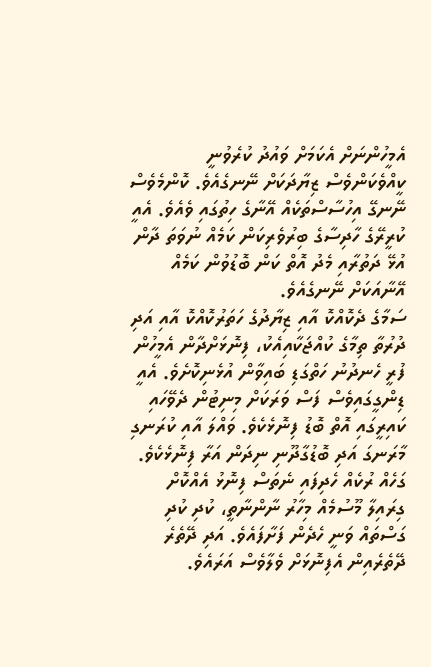އެމީހުންނަށް އެކަމަށް ވައުދު ކުރެވުނީ ކީއްވެކަންވެސް ޒިޔާދަކަށް ނޭނގެއެވެ. ކޮންމެވެސް ނޭނގޭ އިހުސާސްތަކެއް އޭނާގެ ހިތުގައި ވެއެވެ. އެއީ ކުރީރޭގެ ހާދިސާގެ ބިރުވެރިކަން ކަމެއް ނުވަތަ ދާން އުޅޭ ދަތުރާއި މެދު އޮތް ކަން ބޮޑުވުން ކަމެއް އޭނާއަކަށް ނޭނގެއެވެ.
ސަމާގެ ދެކޮއްކޮ އާއި ޒިޔާދުގެ ހަތަރުކޮއްކޮ އާއި އަދި ދުރުތާ ތިމާގެ ކުއްޖަކާއިއެކު، ފިނޮޅަށްދާން އެމީހުން ފުރީ ހެނދުނު ހަތްގަޑި ބައިވާން އުޅެނިކޮށެވެ. އެއީ ޑިންގީގައިވެސް ފަސް ވަރަކަށް މިނިޓުން ދެވޭހައި ކައިރީގައި އޮތް ބޮޑު ފިނޮޅެކެވެ. ވައްލަ އާއި ކުރަނގި މާރަނގަ އަދި ބޮޑުގާދޫނި ނިދަން އަރާ ފިނޮޅެކެވެ. ގަހެއް ރުކެއް ހެދިފައި ނެތަސް ފިނޮޅު އެއްކޮށް ގިރައިލާ މޫސުމެއް މިހާރު ނާންނާތީ، ކުދި ކުދި ގަސްތައް ވަނީ ހެދެން ފަށާފައެވެ. އަދި ދޭތެރެ ދޭތެރެއިން އެފިނޮޅަށް ވެލާވެސް އަރައެވެ.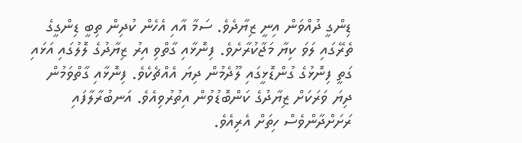ޑިންގީ ދުއްވަން އިނީ ޒިޔާދެވެ. ސަމާ އާއި އެހެން ކުދިން ތިބީ ޑިންގީގެ ތެރޭގައި ލަވަ ކިޔާ މަޖާކުރާށެވެ. ފިނޮޅާއި ގާތްވި އިރު ޒިޔާދުގެ ލޮލުގައި އަޅައި ގަތީ ފިނޮޅުގެ ގުންޑޮޅީގައި ލޫދެމުން ދިޔަ އެއްޗެކެވެ. ފިނޮޅާއި ގާތްވަމުން ދިޔަ ވަރަކަށް ޒިޔާދުގެ ކަންބޮޑުވުން އިތުރުވިއެވެ. އަނބުރާލާފައި ރަށަށްދާންވެސް ހިތަށް އެރިއެވެ.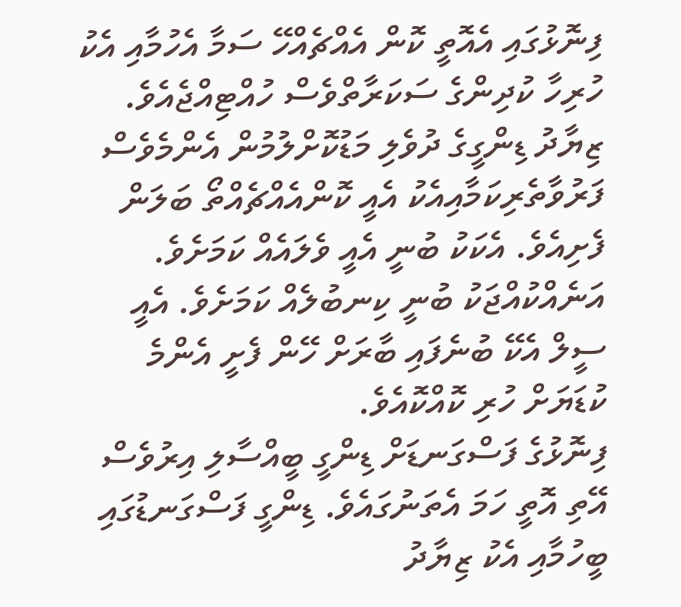ފިނޮޅުގައި އެއޮތީ ކޮން އެއްޗެއްހޭ ސަމާ އެހުމާއި އެކު ހުރިހާ ކުދިންގެ ސަކަރާތްވެސް ހުއްޓިއްޖެއެވެ. ޒިޔާދު ޑިންގީގެ ދުވެލި މަޑުކޮށްލުމުން އެންމެވެސް ފަރުވާތެރިކަމާއިއެކު އެއީ ކޮންއެއްޗެއްތޯ ބަލަން ފެށިއެވެ. އެކަކު ބުނީ އެއީ ވެލައެއް ކަމަށެވެ. އަނެއްކުއްޖަކު ބުނީ ކިނބުލެއް ކަމަށެވެ. އެއީ ސީލް އެކޭ ބުނެފައި ބާރަށް ހޭން ފެށީ އެންމެ ކުޑަޔަށް ހުރި ކޮއްކޮއެވެ.
ފިނޮޅުގެ ފަސްގަނޑަށް ޑިންގީ ބީއްސާލި އިރުވެސް އޭތި އޮތީ ހަމަ އެތަނުގައެވެ. ޑިންގީ ފަސްގަނޑުގައި ބީހުމާއި އެކު ޒިޔާދު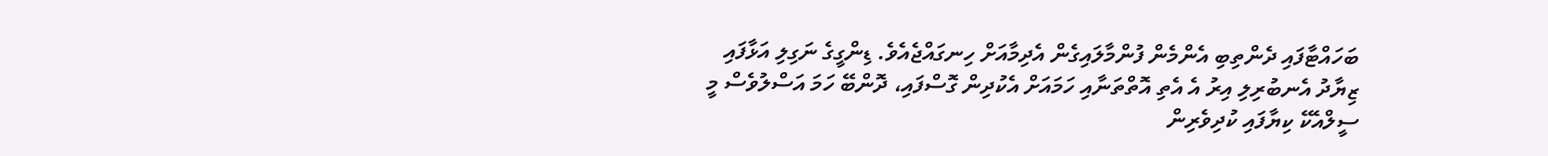ބަހައްޓާފައި ދެންތިބި އެންމެން ފުންމާލައިގެން އެދިމާއަށް ހިނގައްޖެއެވެ. ޑިންގީގެ ނަގިލި އަޅާފައި ޒިޔާދު އެނބުރިލި އިރު އެ އެތި އޮތްތަނާއި ހަމައަށް އެކުދިން ގޮސްފައި، ދޮންބޭ ހަމަ އަސްލުވެސް މީ ސީލްއެކޭ ކިޔާފައި ކުދިވެރިން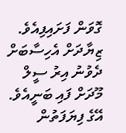ގޮވަން ފަށައިފިއެވެ.
ޒިޔާދަށް އެހިސާބަށް ދެވުނު އިރު ސީލް މޫދަށް ފައި ބަނީއެވެ. އޭގެ ފިޔަފަތުން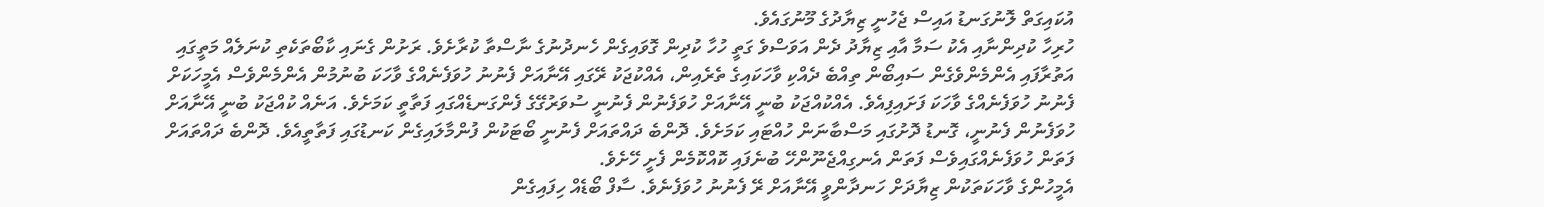އުކައިގަތް ލޮނުގަނޑު އައިސް ޖެހުނީ ޒިޔާދުގެ މޫނުގައެވެ.
ހުރިހާ ކުދިންނާއި އެކު ސަމާ އާއި ޒިޔާދު ދެން އަވަސްވެ ގަތީ ހުހާ ކުދިން ގޮވައިގެން ހެނދުނުގެ ނާސްތާ ކުރާށެވެ. ރަށުން ގެނައި ކާބޯތަކެތި ކުނަލެއް މަތީގައި އަތުރާފައި އެންމެންވެގެން ސައިބޯން ތިއްބެ ދެއްކި ވާހަކައިގެ ތެރެއިން، އެއްކުޖަކު ރޭގައި އޭނާއަށް ފެނުނު ހުވަފެނެއްގެ ވާހަކަ ބުނުމުން އެންމެންވެސް އެމީހަކަށް ފެނުނު ހުވަފެނެއްގެ ވާހަކަ ފަށައިފިއެވެ. އެއްކުއްޖަކު ބުނީ އޭނާއަށް ހުވަފެނުން ފެނުނީ ސުވަރުގޭގެ ފެންގަނޑެއްގައި ފަތާތީ ކަމަށެވެ. އަނެއް ކުއްޖަކު ބުނީ އޭނާއަށް ހުވަފެނުން ފެނުނީ، ގޮނޑު ދޮށުގައި މަސްބާނަން ހުއްޓައި ކަމަށެވެ. ދޮންބެ ދައްތައަށް ފެނުނީ ބޯޓަކުން ފުންމާލައިގެން ކަނޑުގައި ފަތާތީއެވެ. ދޮންބެ ދައްތައަށް ފަތަން ހުވަފެނެއްގައިވެސް ފަތަން އެނގިއްޖެނޫންހޭ ބުނެފައި ކޮއްކޮމެން ފެށީ ހޭށެވެ.
އެމީހުންގެ ވާހަކަތަކުން ޒިޔާދަށް ހަނދާންވީ އޭނާއަށް ރޭ ފެނުނު ހުވަފެނެވެ. ސާފް ބޯޑެއް ހިފައިގެން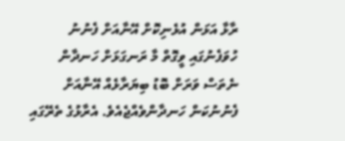ރާޅާ އަޅަން އުޅެނިކޮށް އޭނާއަށް ފެނުނު ހުވަފެނުގައި ވީގޮތް މާ ރަނގަޅަށް ހަނދާން ނެތަސް ވަރަށް ބޮޑު ބިޔަރާޅެއް އޭނާއަށް ފެނުނުކަން ހަނދާންވެއްޖެއެވެ. އެރާޅުގެ ތެރޭގައި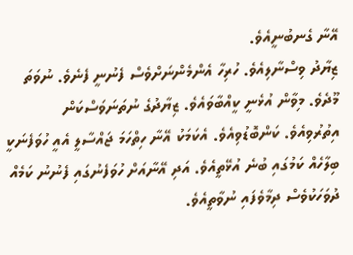އޭނާ ގެނބުނީއެވެ.
ޒިޔާދު ވިސްނާލިއެވެ. ހުރިހާ އެންމެންނަށްވެސް ފެނުނީ ފެނެވެ. ނުވަތަ މޫދެވެ. މިވާން އުޅެނީ ކީއްބާވައެވެ. ޒިޔާދުގެ ނުތަނަވަސްކަން އިތުރުވިއެވެ. ކަންބޮޑުވިއެވެ. އެކަމަކު އޭނާ ހިތްހަމަ ޖައްސާލީ އެއީ ހުވަފެނަކީ ބިލާހެއް ކަމުގައި ބުނެ އުޅޭތީއެވެ. އަދި އޭނާއަށް ހުވަފެނުގައި ފެނުނު ކަމެއް ދުވަހަކުވެސް ދިމާވެފައި ނުވާތީއެވެ.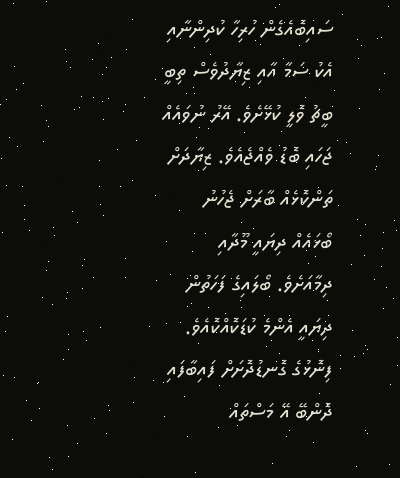ސައިބޮއެގެން ހުރިހާ ކުދިންނާއި އެކު ސަމާ އާއި ޒިޔާދުވެސް ތިބީ ބީޗު ވޮލީ ކުޅޭށެވެ. އޭރު ނުވައެއް ޖަހައި ބޮޑު ވެއްޖެއެވެ. ޒިޔާދަށް ތަންކޮޅެއް ބާރަށް ޖެހުނު ބޯޅައެއް ދިޔައީ މޫދާއި ދިމާއަށެވެ. ބޯލައިގެ ފަހަތުން ދިޔައީ އެންމެ ކުޑަކޮއްކޮއެވެ. ފިނޮޅުގެ ގޮނޑުދޮށަށް ފައިބާފައި ދޮންބޭ އޭ މަސްތައް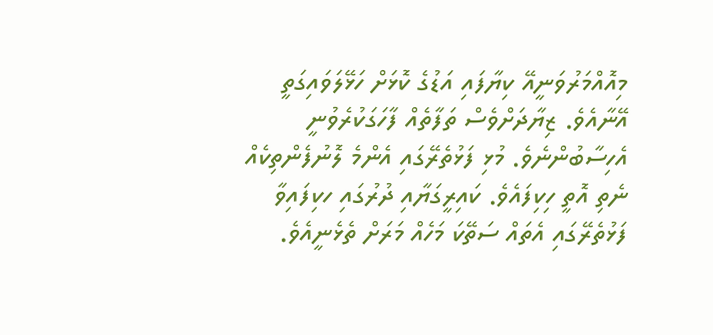މިއޮއްމަރުވަނީއޭ ކިޔާފައި އަޑުގެ ކޮޅަށް ހަޅޭލަވައިގަތީ އޭނާއެވެ. ޒިޔާދަށްވެސް ތަފާތެއް ފާހަގަކުރެވުނީ އެހިސާބުންނެވެ. މުޅި ފަޅުތެރޭގައި އެންމެ ލޮނުފެންތިކެއް ނެތި އޮތީ ހިކިފައެވެ. ކައިރީގަޔާއި ދުރުގައި ހކިފައިވާ ފަޅުތެރޭގައި އެތައް ސަތޭކަ މަހެއް މަރަށް ތެޅެނީއެވެ.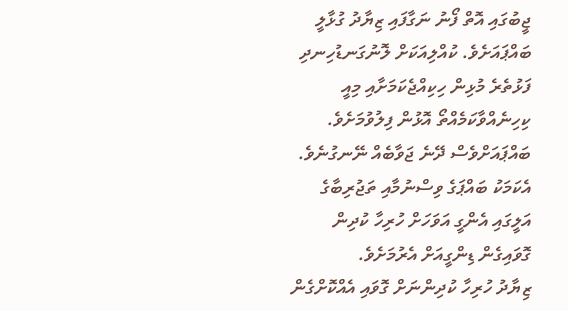ޖީބުގައި އޮތް ފޯނު ނަގާފައި ޒިޔާދު ގުޅާލީ ބައްޕައަށެވެ. ކުއްލިއަކަށް ލޮނުގަނޑުހިނދި ފަޅުތެރެ މުޅިން ހިކިއްޖެކަމަށާއި މިއީ ކިހިނެއްވާކަމެއްތޯ އޮޅުން ފިލުވުމަށެވެ. ބައްޕައަށްވެސް ދޭނެ ޖަވާބެއް ނޭނގުނެވެ. އެކަމަކު ބައްޕަގެ ވިސްނުމާއި ތަޖުރިބާގެ އަލީގައި އެންގީ އަވަހަށް ހުރިހާ ކުދިން ގޮވައިގެން ޑިންގީއަށް އެރުމަށެވެ.
ޒިޔާދު ހުރިހާ ކުދިންނަށް ގޮވައި އެއްކޮށްގެން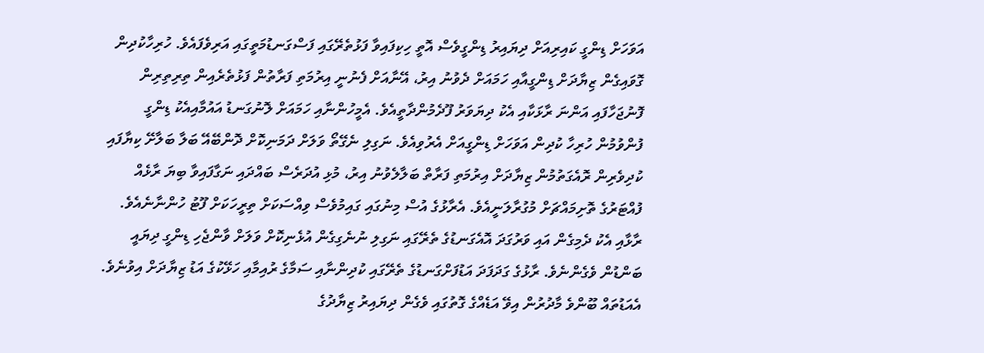އަވަހަށް ޑިންގީ ކައިރިއަށް ދިޔައިރު ޑިންގީވެސް އޮތީ ހިކިފައިވާ ފަޅުތެރޭގައި ފަސްގަނޑުމަތީގައި އަރިވެފައެވެ. ހުރިހާކުދިން ގޮވައިގެން ޒިޔާދަށް ޑިންގީއާއި ހަމައަށް ދެވުނު އިރު، އޭނާއަށް ފެނުނީ އިރުމަތި ފަރާތުން ފަޅުތެރެއިން ތިރިތިރިން ފޮނުޖަހާފައި އަންނަ ރާޅަކާއި އެކު ދިޔަވަރު ފޫދެމުންދާތީއެވެ. އެމީހުންނާއި ހަމައަށް ލޮނުގަނޑު އައުމާއިއެކު ޑިންގީ ފުންވުމުން ހުރިހާ ކުދިން އަވަހަށް ޑިންގީއަށް އެރުވިއެވެ. ނަގިލި ނެގޭތޯ ވަލަށް ދަމަނިކޮށް ދޮންބޭއޭ ބަލާ ބަލާށޭ ކިޔާފައި ކުދިވެރިން ރޮއެގަތުމުން ޒިޔާދަށް އިރުމަތި ފަރާތް ބަލާލެވުނު އިރު، މުޅި އުދަރެސް ބައްދައި ނަގާފައިވާ ބިޔަ ރާޅެއް ފުއްޓަރުގެ ތޮށިމައްޗަށް މުގުރާލަނީއެވެ. އެރާޅުގެ އުސް މިނުގައި ގައިމުވެސް ވިއްސަކަށް ތިރީހަކަށް ފޫޓު ހުންނާނެއެވެ. ރާޅާއި އެކު ދެމިގެން އައި ވަރުގަދަ އޮއެގަނޑުގެ ތެރޭގައި ނަގިލި ނުނެގިގެން އުޅެނިކޮށް ވަލަށް ވާންޖެހި ޑިންގީ ދިޔައީ ބަންޑުން ވެގެންނެވެ. ރާޅުގެ ގަދަފަދަ އަޑުފަށްގަނޑުގެ ތެރޭގައި ކުދިންނާއި ސަމާގެ ރުއިމާއި ހަޅޭކުގެ އަޑު ޒިޔާދަށް އިވުނެވެ. އެއަޑުތައް ބޫންވެ މާދުރުން އިވޭ އަޑެއްގެ ގޮތުގައި ވެގެން ދިޔައިރު ޒިޔާދުގެ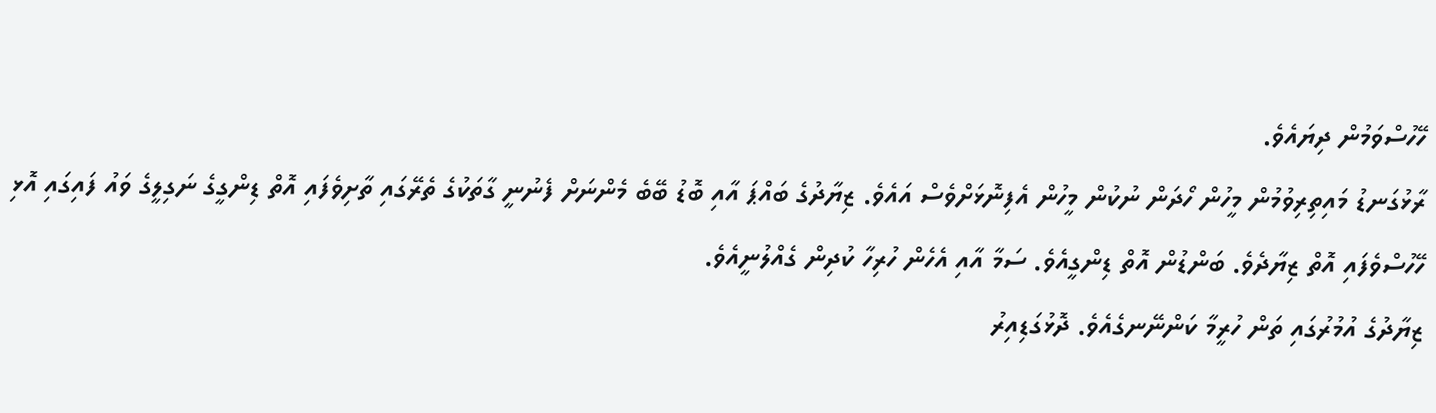ހޭހުސްވަމުން ދިޔައެވެ.
ރާޅުގަނޑު މައިތިރިވުމުން މީހުން ހޯދަން ނުކުން މީހުން އެފިނޮޅަށްވެސް އައެވެ. ޒިޔާދުގެ ބައްޕަ އާއި ބޮޑު ބޭބެ މެންނަށް ފެނުނީ ގާތަކުގެ ތެރޭގައި ތާށިވެފައި އޮތް ޑިންގީގެ ނަގިލީގެ ވައު ފައިގައި އޮޅި ހޭހުސްވެފައި އޮތް ޒިޔާދެވެ. ބަންޑުން އޮތް ޑިންގީއެވެ. ސަމާ އާއި އެހެން ހުރިހާ ކުދިން ގެއްލުނީއެވެ.
ޒިޔާދުގެ އުމުރުގައި ތަން ހުރީމާ ކަންނޭނގެއެވެ. ދޮޅުގަޑިއިރު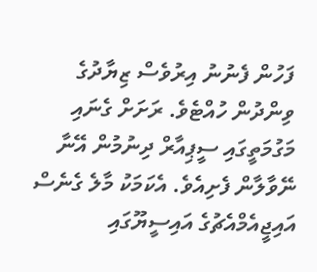ފަހުން ފެނުނު އިރުވެސް ޒިޔާދުގެ ވިންދުން ހުއްޓެވެ. ރަށަށް ގެނައި މަގުމަތީގައި ސީޕިއާރް ދިނުމުން އޭނާ ނޭވާލާން ފެށިއެވެ. އެކަމަކު މާލެ ގެނެސް އައިޖީއެމްއެޗުގެ އައިސީޔޫގައި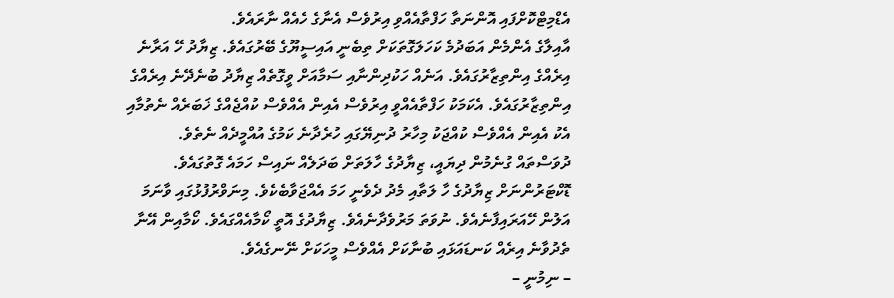އެޑްމިޓްކޮށްފައި އޮންނަތާ ހަފްތާއެއްވި އިރުވެސް އެނާގެ ހެއެއް ނާރައެވެ.
އާއިލާގެ އެންމެން އަބަދުމެ ކަހަލަގޮތަކަށް ތިބެނީ އައިސީޔޫގެ ބޭރުގައެވެ. ޒިޔާދު ހޭ އަރާނެ އިރެއްގެ އިންތިޒާރުގައެވެ. އަނެއް ހަކުދިންނާއި ސަމާއަށް ވީގޮތެއް ޒިޔާދު ބުނެދޭނެ އިރެއްގެ އިންތިޒާރުގައެވެ. އެކަމަކު ހަފްތާއެއްވީ އިރުވެސް އެއިން އެއްވެސް ކުއްޖެއްގެ ޚަބަރެއް ނެތުމާއި އެކު އެއިން އެއްވެސް ކުއްޖަކު މިހާރު ދުނިޔޭގައި ހުރެދާނެ ކަމުގެ އުއްމީދެއް ނެތެވެ.
ދުވަސްތައް ގުނެމުން ދިޔައީ، ޒިޔާދުގެ ހާލަތަށް ބަދަލެއް ނައިސް ހަމައެ ގޮތުގައެވެ. ޑޮކްޓަރުންނަށް ޒިޔާދުގެ ހާ ލަތާއި މެދު ދެވެނީ ހަމަ އެއްޖަވާބެކެވެ. މިނަވްރުފުޅުގައި ވާނަމަ އަލުން ހޭއަރައިފާނެއެވެ. ނުވަތަ މަރުވެދާނެއެވެ. ޒިޔާދުގެ އޮތީ ކޯމާއެއްގައެވެ. ކޯމާއިން އޭނާ ތެދުވާނެ އިރެއް ކަނޑައަޅައި ބުނާކަށް އެއްވެސް މީހަކަށް ނޭނގެއެވެ.
– ނިމުނީ –